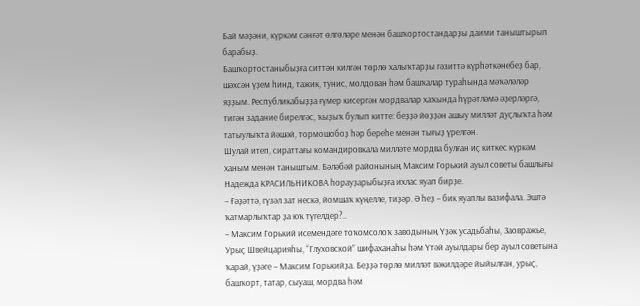Бай мәҙәни, күркәм сәнғәт өлгөләре менән башҡортостандарҙы даими таныштырып барабыҙ.
Башҡортостаныбыҙға ситтән килгән төрлө халыҡтарҙы гәзиттә күрһәткәнебеҙ бар, шәхсән үҙем һинд, тажик, тунис, молдован һәм башҡалар тураһында мәҡәләләр яҙҙым. Республикабыҙҙа ғүмер кисергән мордвалар хаҡында һүрәтләмә әҙерләргә, тигән задание бирелгәс, ҡыҙыҡ булып китте: беҙҙә йөҙҙән ашыу милләт дуҫлыҡта һәм татыулыҡта йәшәй, тормошобоҙ һәр береһе менән тығыҙ үрелгән.
Шулай итеп, сираттағы командировкала милләте мордва булған иҫ киткес күркәм ханым менән таныштым. Бәләбәй районының Максим Горький ауыл советы башлығы Надежда КРАСИЛЬНИКОВА һорауҙарыбыҙға ихлас яуап бирҙе.
– Ғәҙәттә, гүзәл зат нескә, йомшаҡ күңелле, тиҙәр. Ә һеҙ – бик яуаплы вазифала. Эштә ҡатмарлыҡтар ҙа юҡ түгелдер?..
– Максим Горький исемендәге тоҡомсолоҡ заводының Үҙәк усадьбаһы, Заовражье, Урыҫ Швейцарияһы, “Глуховской” шифаханаһы һәм Үтәй ауылдары бер ауыл советына ҡарай, үҙәге – Максим Горькийҙа. Беҙҙә төрлө милләт вәкилдәре йыйылған, урыҫ, башҡорт, татар, сыуаш, мордва һәм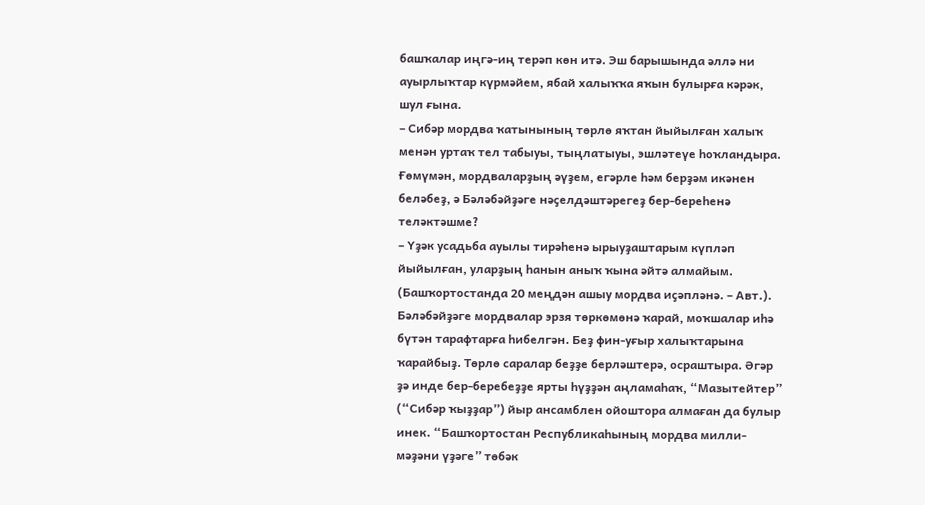башҡалар иңгә-иң терәп көн итә. Эш барышында әллә ни ауырлыҡтар күрмәйем, ябай халыҡҡа яҡын булырға кәрәк, шул ғына.
– Сибәр мордва ҡатынының төрлө яҡтан йыйылған халыҡ менән уртаҡ тел табыуы, тыңлатыуы, эшләтеүе һоҡландыра. Ғөмүмән, мордваларҙың әүҙем, егәрле һәм берҙәм икәнен беләбеҙ, ә Бәләбәйҙәге нәҫелдәштәрегеҙ бер-береһенә теләктәшме?
– Үҙәк усадьба ауылы тирәһенә ырыуҙаштарым күпләп йыйылған, уларҙың һанын аныҡ ҡына әйтә алмайым.
(Башҡортостанда 20 меңдән ашыу мордва иҫәпләнә. – Авт.). Бәләбәйҙәге мордвалар эрзя төркөмөнә ҡарай, моҡшалар иһә бүтән тарафтарға һибелгән. Беҙ фин-уғыр халыҡтарына ҡарайбыҙ. Төрлө саралар беҙҙе берләштерә, осраштыра. Әгәр ҙә инде бер-беребеҙҙе ярты һүҙҙән аңламаһаҡ, “Мазытейтер” (“Сибәр ҡыҙҙар”) йыр ансамблен ойоштора алмаған да булыр инек. “Башҡортостан Республикаһының мордва милли-мәҙәни үҙәге” төбәк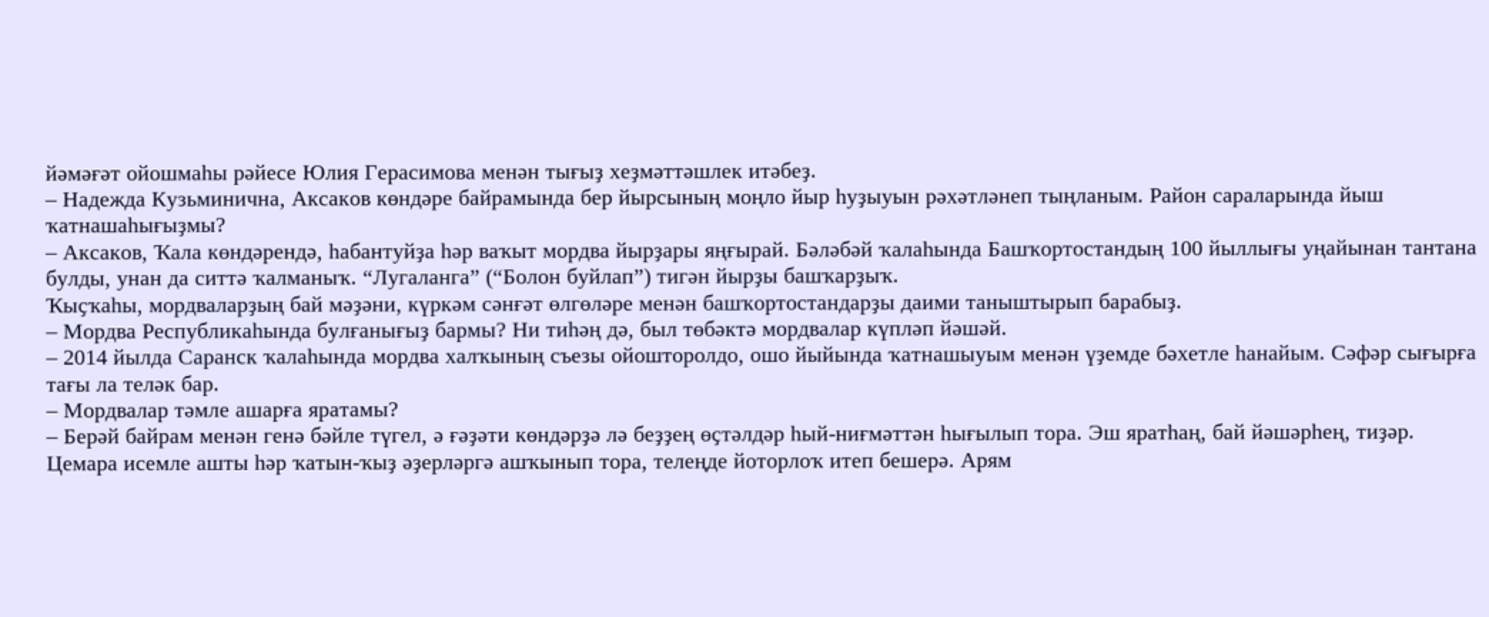йәмәғәт ойошмаһы рәйесе Юлия Герасимова менән тығыҙ хеҙмәттәшлек итәбеҙ.
– Надежда Кузьминична, Аксаков көндәре байрамында бер йырсының моңло йыр һуҙыуын рәхәтләнеп тыңланым. Район сараларында йыш ҡатнашаһығыҙмы?
– Аксаков, Ҡала көндәрендә, һабантуйҙа һәр ваҡыт мордва йырҙары яңғырай. Бәләбәй ҡалаһында Башҡортостандың 100 йыллығы уңайынан тантана булды, унан да ситтә ҡалманыҡ. “Лугаланга” (“Болон буйлап”) тигән йырҙы башҡарҙыҡ.
Ҡыҫҡаһы, мордваларҙың бай мәҙәни, күркәм сәнғәт өлгөләре менән башҡортостандарҙы даими таныштырып барабыҙ.
– Мордва Республикаһында булғанығыҙ бармы? Ни тиһәң дә, был төбәктә мордвалар күпләп йәшәй.
– 2014 йылда Саранск ҡалаһында мордва халҡының съезы ойошторолдо, ошо йыйында ҡатнашыуым менән үҙемде бәхетле һанайым. Сәфәр сығырға тағы ла теләк бар.
– Мордвалар тәмле ашарға яратамы?
– Берәй байрам менән генә бәйле түгел, ә ғәҙәти көндәрҙә лә беҙҙең өҫтәлдәр һый-ниғмәттән һығылып тора. Эш яратһаң, бай йәшәрһең, тиҙәр. Цемара исемле ашты һәр ҡатын-ҡыҙ әҙерләргә ашҡынып тора, телеңде йоторлоҡ итеп бешерә. Арям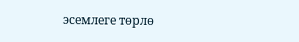эсемлеге төрлө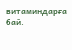витаминдарға бай.